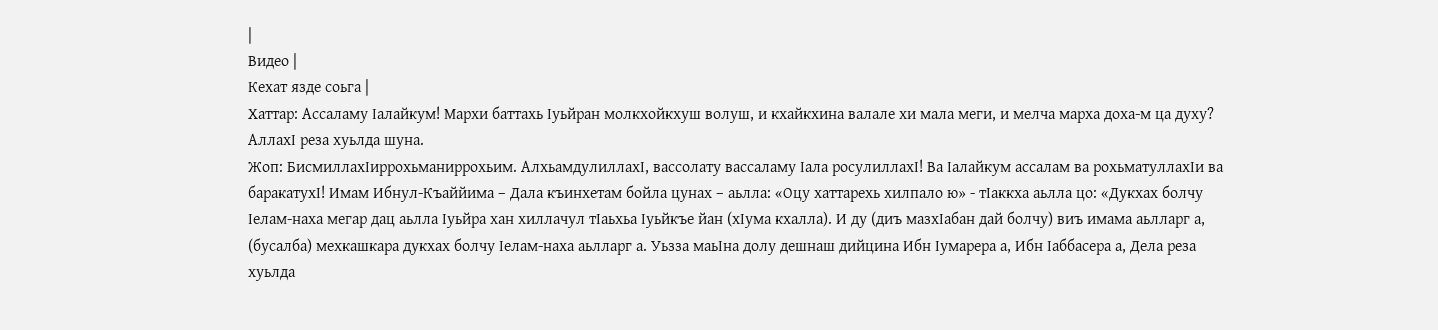|
Видео |
Кехат язде соьга |
Хаттар: Ассаламу Iалайкум! Мархи баттахь Iуьйран молкхойкхуш волуш, и кхайкхина валале хи мала меги, и мелча марха доха-м ца духу? АллахI реза хуьлда шуна.
Жоп: БисмиллахIиррохьманиррохьим. АлхьамдулиллахI, вассолату вассаламу Iала росулиллахI! Ва Iалайкум ассалам ва рохьматуллахIи ва баракатухI! Имам Ибнул-Къаййима – Дала къинхетам бойла цунах – аьлла: «Оцу хаттарехь хилпало ю» - тIаккха аьлла цо: «Дукхах болчу Iелам-наха мегар дац аьлла Iуьйра хан хиллачул тIаьхьа Iуьйкъе йан (хIума кхалла). И ду (диъ мазхIабан дай болчу) виъ имама аьлларг а, (бусалба) мехкашкара дукхах болчу Iелам-наха аьлларг а. Уьзза маьIна долу дешнаш дийцина Ибн Iумарера а, Ибн Iаббасера а, Дела реза хуьлда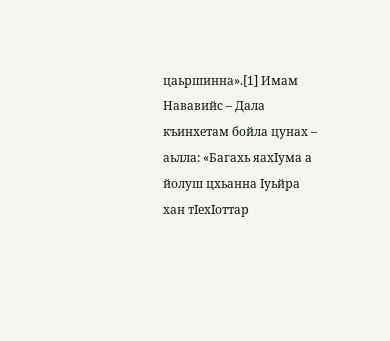цаьршинна».[1] Имам Нававийс – Дала къинхетам бойла цунах – аьлла: «Багахь яахIума а йолуш цхьанна Iуьйра хан тIехIоттар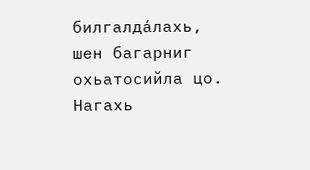билгалдáлахь, шен багарниг охьатосийла цо. Нагахь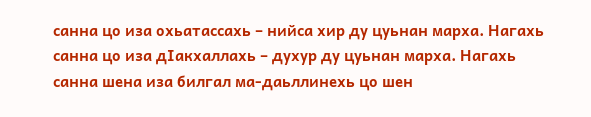санна цо иза охьатассахь – нийса хир ду цуьнан марха. Нагахь санна цо иза дIакхаллахь – духур ду цуьнан марха. Нагахь санна шена иза билгал ма-даьллинехь цо шен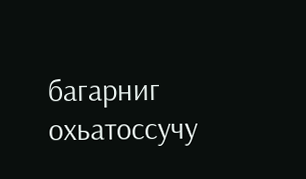багарниг охьатоссучу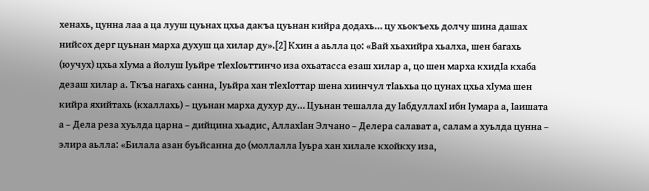хенахь, цунна лаа а ца лууш цуьнах цхьа дакъа цуьнан кийра додахь… цу хьокъехь долчу шина дашах нийсох дерг цуьнан марха духуш ца хилар ду».[2] Кхин а аьлла цо: «Вай хьахийра хьалха, шен багахь (юучух) цхьа хIума а йолуш Iуьйре тIехIоьттинчо иза охьатасса езаш хилар а, цо шен марха кхидIа кхаба дезаш хилар а. Ткъа нагахь санна, Iуьйра хан тIехIоттар шена хиинчул тIаьхьа цо цунах цхьа хIума шен кийра яхийтахь (кхаллахь) – цуьнан марха духур ду… Цуьнан тешалла ду IабдуллахI ибн Iумара а, Iаишата а – Дела реза хуьлда царна – дийцина хьадис, АллахIан Элчано – Делера салават а, салам а хуьлда цунна – элира аьлла: «Билала азан буьйсанна до (моллалла Iуьра хан хилале кхойкху иза,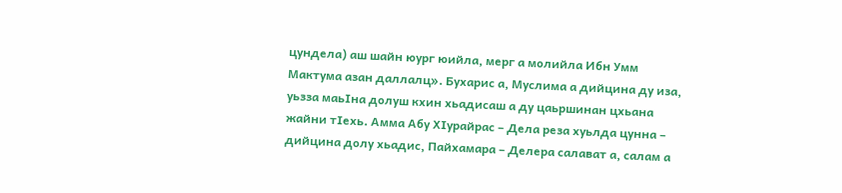цундела) аш шайн юург юийла, мерг а молийла Ибн Умм Мактума азан даллалц». Бухарис а, Муслима а дийцина ду иза, уьзза маьIна долуш кхин хьадисаш а ду цаьршинан цхьана жайни тIехь. Амма Абу ХIурайрас – Дела реза хуьлда цунна – дийцина долу хьадис, Пайхамара – Делера салават а, салам а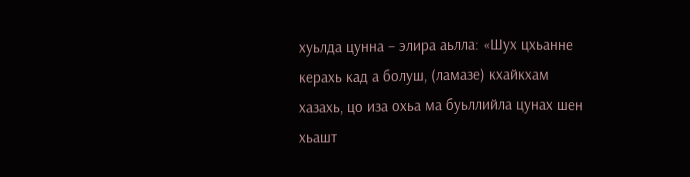хуьлда цунна – элира аьлла: «Шух цхьанне керахь кад а болуш, (ламазе) кхайкхам хазахь, цо иза охьа ма буьллийла цунах шен хьашт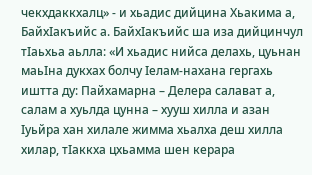чекхдаккхалц» - и хьадис дийцина Хьакима а, БайхIакъийс а. БайхIакъийс ша иза дийцинчул тIаьхьа аьлла: «И хьадис нийса делахь, цуьнан маьIна дукхах болчу Iелам-нахана гергахь иштта ду: Пайхамарна – Делера салават а, салам а хуьлда цунна – хууш хилла и азан Iуьйра хан хилале жимма хьалха деш хилла хилар, тIаккха цхьамма шен керара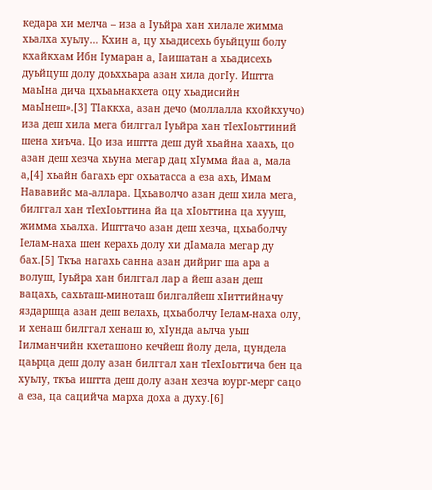кедара хи мелча – иза а Iуьйра хан хилале жимма хьалха хуьлу… Кхин а, цу хьадисехь буьйцуш болу кхайкхам Ибн Iумаран а, Iаишатан а хьадисехь дуьйцуш долу доьххьара азан хила догIу. Иштта маьIна дича цхьаьнакхета оцу хьадисийн маьIнеш».[3] ТIаккха, азан дечо (моллалла кхойкхучо) иза деш хила мега билггал Iуьйра хан тIехIоьттиний шена хиъча. Цо иза иштта деш дуй хьайна хаахь, цо азан деш хезча хьуна мегар дац хIумма йаа а, мала а,[4] хьайн багахь ерг охьатасса а еза ахь, Имам Нававийс ма-аллара. Цхьаволчо азан деш хила мега, билггал хан тIехIоьттина йа ца хIоьттина ца хууш, жимма хьалха. Ишттачо азан деш хезча, цхьаболчу Iелам-наха шен керахь долу хи дIамала мегар ду бах.[5] Ткъа нагахь санна азан дийриг ша ара а волуш, Iуьйра хан билггал лар а йеш азан деш вацахь, сахьташ-миноташ билгалйеш хIиттийначу яздаршца азан деш велахь, цхьаболчу Iелам-наха олу, и хенаш билггал хенаш ю, хIунда аьлча уьш Iилманчийн кхеташоно кечйеш йолу дела, цундела цаьрца деш долу азан билггал хан тIехIоьттича бен ца хуьлу, ткъа иштта деш долу азан хезча юург-мерг сацо а еза, ца сацийча марха доха а духу.[6]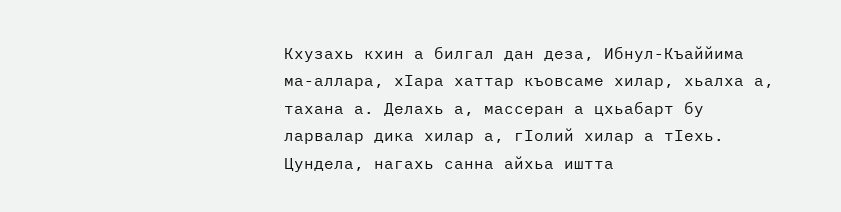Кхузахь кхин а билгал дан деза, Ибнул-Къаййима ма-аллара, хIара хаттар къовсаме хилар, хьалха а, тахана а. Делахь а, массеран а цхьабарт бу ларвалар дика хилар а, гIолий хилар а тIехь. Цундела, нагахь санна айхьа иштта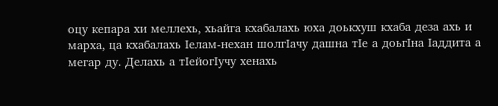оцу кепара хи меллехь, хьайга кхабалахь юха доькхуш кхаба деза ахь и марха, ца кхабалахь Iелам-нехан шолгIачу дашна тIе а доьгIна Iаддита а мегар ду. Делахь а тIейогIучу хенахь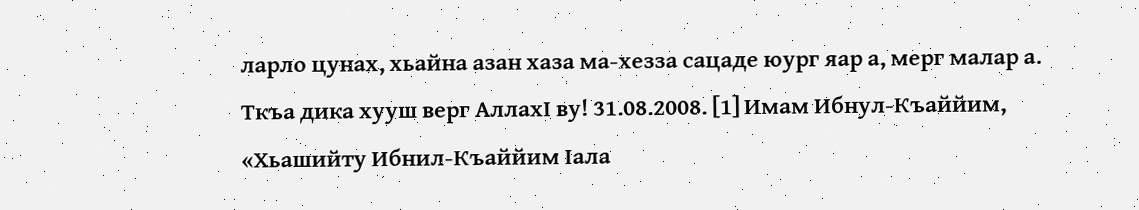ларло цунах, хьайна азан хаза ма-хезза сацаде юург яар а, мерг малар а. Ткъа дика хууш верг АллахI ву! 31.08.2008. [1] Имам Ибнул-Къаййим, «Хьашийту Ибнил-Къаййим Iала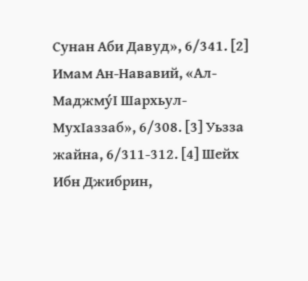Сунан Аби Давуд», 6/341. [2] Имам Ан-Нававий, «Ал-МаджмýI Шархьул-МухIаззаб», 6/308. [3] Уьзза жайна, 6/311-312. [4] Шейх Ибн Джибрин,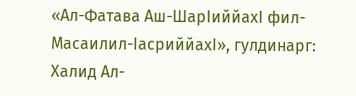«Ал-Фатава Аш-ШарIиййахI фил-Масаилил-IасриййахI», гулдинарг: Халид Ал-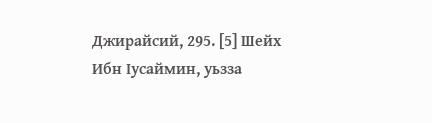Джирайсий, 295. [5] Шейх Ибн Iусаймин, уьзза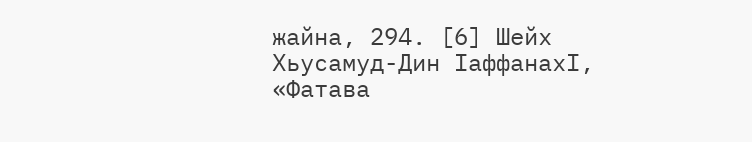жайна, 294. [6] Шейх Хьусамуд-Дин IаффанахI, «Фатава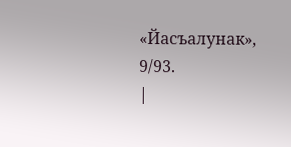«Йасъалунак», 9/93.
|